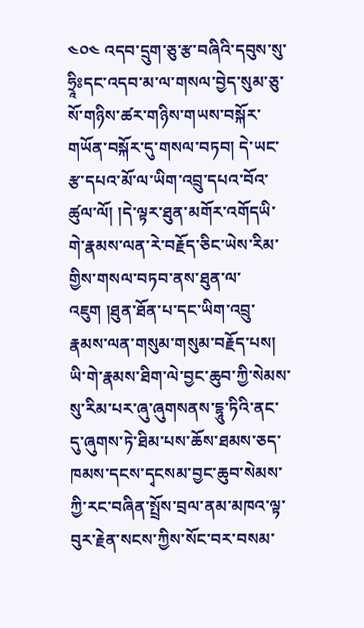༤༠༤ འདབ་དྲུག་ཅུ་རྩ་བཞིའི་དབུས་སུ་ཧྲཱིཿདང་འདབ་མ་ལ་གསལ་བྱེད་སུམ་ཅུ་སོ་གཉིས་ཚར་གཉིས་གཡས་བསྐོར་གཡོན་བསྐོར་དུ་གསལ་བཏབ། དེ་ཡང་རྩ་དཔའ་མོ་ལ་ཡིག་འབྲུ་དཔའ་བོའ་ཚུལ་ལོ། །དེ་ལྟར་ཐུན་མགོར་འགོདཡི་གེ་རྣམས་ལན་རེ་བརྗོད་ཅིང་ཡེས་རིམ་གྱིས་གསལ་བཏབ་ནས་ཐུན་ལ་འཇུག །ཐུན་ཐོན་པ་དང་ཡིག་འབྲུ་རྣམས་ལན་གསུམ་གསུམ་བརྗོད་པས། ཡི་གེ་རྣམས་ཐིག་ལེ་བྱང་ཆུབ་ཀྱི་སེམས་སུ་རིམ་པར་ཞུ་ཞུགསནས་དྷཱུ་ཏིའི་ནང་དུ་ཞུགས་ཏེ་ཐིམ་པས་ཆོས་ཐམས་ཅད་ཁམས་དངས་དྭངསམ་བྱང་ཆུབ་སེམས་ཀྱི་རང་བཞིན་སྤྲོས་བྲལ་ནམ་མཁའ་ལྟ་བུར་རྗེན་སངས་ཀྱིས་སོང་བར་བསམ་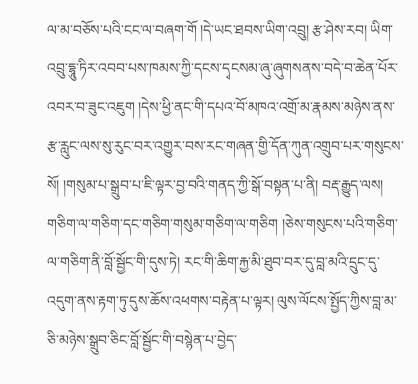ལ་མ་བཅོས་པའི་ངང་ལ་བཞག་གོ །དེ་ཡང་ཐབས་ཡིག་འབྲུ། རྩ་ཤེས་རབ། ཡིག་འབྲུ་དྷཱུ་ཏིར་འབབ་པས་ཁམས་ཀྱི་དངས་དྭངསམ་ཞུ་ཞུགསནས་བདེ་བ་ཆེན་པོར་འབར་བ་ཟུང་འཇུག །དེས་ཕྱི་ནང་གི་དཔའ་བོ་མཁའ་འགྲོ་མ་རྣམས་མཉེས་ནས་རྩ་རླུང་ལས་སུ་རུང་བར་འགྱུར་བས་རང་གཞན་གྱི་དོན་ཀུན་འགྲུབ་པར་གསུངས་སོ། །གསུམ་པ་སྒྲུབ་པ་ཇི་ལྟར་བྱ་བའི་གནད་ཀྱི་སྒོ་བསྟན་པ་ནི། བརྡ་རྒྱུད་ལས། གཅིག་ལ་གཅིག་དང་གཅིག་གསུམ་གཅིག་ལ་གཅིག །ཅེས་གསུངས་པའི་གཅིག་ལ་གཅིག་ནི་བློ་སྦྱོང་གི་དུས་ཏེ། རང་གི་ཆིག་རྐྱ་མི་ཐུབ་བར་དུ་བླ་མའི་དྲུང་དུ་འདུག་ནས་རྟག་ཏུ་དུས་ཆོས་འཕགས་བརྟེན་པ་ལྟར། ལུས་ལོངས་སྤྱོད་ཀྱིས་བླ་མ་ཅི་མཉེས་སྒྲུབ་ཅིང་བློ་སྦྱོང་གི་བསྙེན་པ་བྱེད་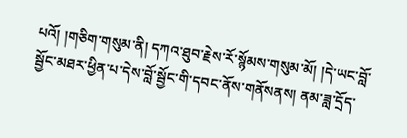པའོ། །གཅིག་གསུམ་ནི། དཀའ་ཐུབ་རྗེས་རོ་སྙོམས་གསུམ་མོ། །དེ་ཡང་བློ་སྦྱོང་མཐར་ཕྱིན་པ་དེས་བློ་སྦྱོང་གི་དབང་ནོས་གནོསནས། ནམ་ཟླ་དྲོད་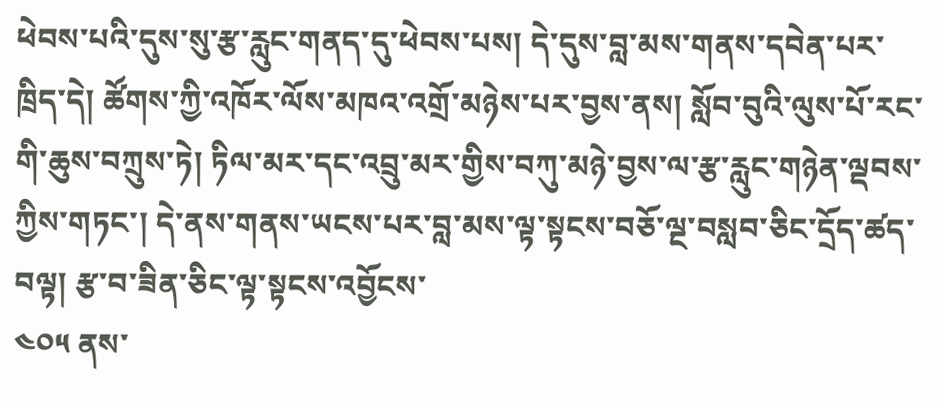ཕེབས་པའི་དུས་སུ་རྩ་རླུང་གནད་དུ་ཕེབས་པས། དེ་དུས་བླ་མས་གནས་དབེན་པར་ཁྲིད་དེ། ཚོགས་ཀྱི་འཁོར་ལོས་མཁའ་འགྲོ་མཉེས་པར་བྱས་ནས། སློབ་བུའི་ལུས་པོ་རང་གི་ཆུས་བཀྲུས་ཏེ། ཏིལ་མར་དང་འབྲུ་མར་གྱིས་བཀུ་མཉེ་བྱས་ལ་རྩ་རླུང་གཉེན་ལྡབས་ཀྱིས་གཏང་། དེ་ནས་གནས་ཡངས་པར་བླ་མས་ལྟ་སྟངས་བཅོ་ལྔ་བསླབ་ཅིང་དྲོད་ཚད་བལྟ། རྩ་བ་ཟིན་ཅིང་ལྟ་སྟངས་འབྱོངས་
༤༠༥ ནས་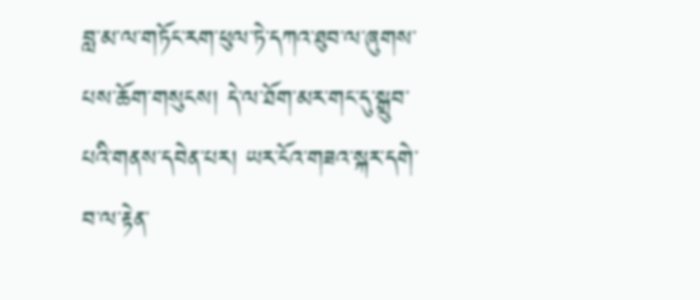བླ་མ་ལ་གཏོང་རག་ཕུལ་ཏེ་དཀའ་ཐུབ་ལ་ཞུགས་པས་ཆོག་གསུངས། དེ་ལ་ཐོག་མར་གང་དུ་སྒྲུབ་པའི་གནས་དབེན་པར། ཡར་ངོའ་གཟའ་སྐར་དགེ་བ་ལ་རྟེན་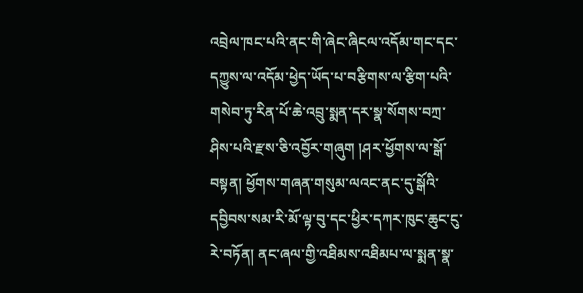འབྲེལ་ཁང་པའི་ནང་གི་ཞེང་ཞིངལ་འདོམ་གང་དང་དཀྱུས་ལ་འདོམ་ཕྱེད་ཡོད་པ་བརྩིགས་ལ་རྩིག་པའི་གསེབ་ཏུ་རིན་པོ་ཆེ་འབྲུ་སྨན་དར་སྣ་སོགས་བཀྲ་ཤིས་པའི་རྫས་ཅི་འབྱོར་གཞུག །ཤར་ཕྱོགས་ལ་སྒོ་བསྟན། ཕྱོགས་གཞན་གསུམ་ལའང་ནང་དུ་སྒོའི་དབྱིབས་སམ་རི་མོ་ལྟ་བུ་དང་ཕྱིར་དཀར་ཁུང་ཆུང་ངུ་རེ་བཏོན། ནང་ཞལ་གྱི་འཐིམས་འཐིམཔ་ལ་སྨན་སྣ་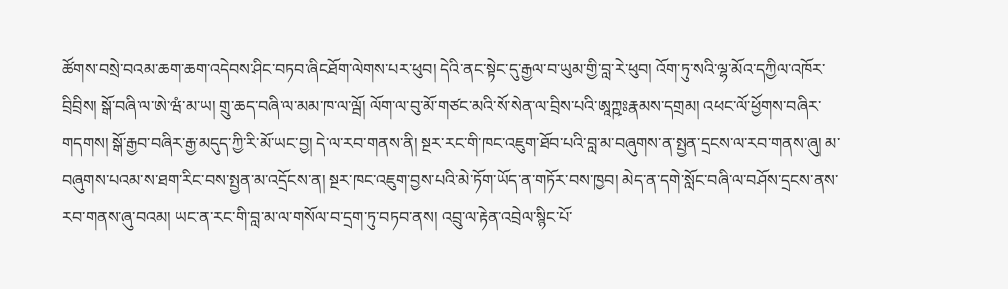ཚོགས་བསྲེ་བའམ་ཆག་ཆག་འདེབས་ཤིང་བཏབ་ཞིངཐོག་ལེགས་པར་ཕུབ། དེའི་ནང་སྟེང་དུ་རྒྱལ་བ་ཡུམ་གྱི་བླ་རེ་ཕུབ། འོག་ཏུ་སའི་ལྷ་མོའ་དཀྱིལ་འཁོར་བྲིབྲིས། སྒོ་བཞི་ལ་ཨེ་ཝཾ་མ་ཡ། གྲུ་ཆད་བཞི་ལ་མམ་ཁ་ལ་ལྦོ། ལོག་ལ་བུ་མོ་གཙང་མའི་སོ་སེན་ལ་བྲིས་པའི་ཨཱཀྵཿརྣམས་དགྲམ། འཕང་ལོ་ཕྱོགས་བཞིར་གདགས། སྒོ་རྒྱབ་བཞིར་རྒྱ་མདུད་ཀྱི་རི་མོ་ཡང་བྱ། དེ་ལ་རབ་གནས་ནི། སྔར་རང་གི་ཁང་འཇུག་ཐོབ་པའི་བླ་མ་བཞུགས་ན་སྤྱན་དྲངས་ལ་རབ་གནས་ཞུ། མ་བཞུགས་པའམ་ས་ཐག་རིང་བས་སྤྱན་མ་འདྲོངས་ན། སྔར་ཁང་འཇུག་བྱས་པའི་མེ་ཏོག་ཡོད་ན་གཏོར་བས་ཁྱབ། མེད་ན་དགེ་སློང་བཞི་ལ་བཤོས་དྲངས་ནས་རབ་གནས་ཞུ་བའམ། ཡང་ན་རང་གི་བླ་མ་ལ་གསོལ་བ་དྲག་ཏུ་བཏབ་ནས། འབྲུ་ལ་རྟེན་འབྲེལ་སྙིང་པོ་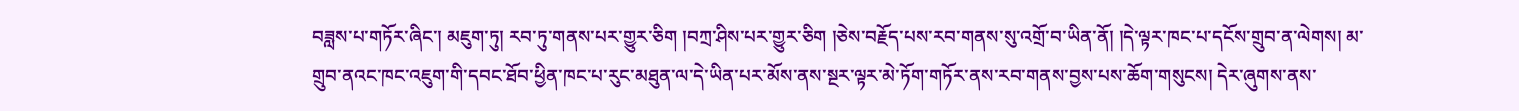བཟླས་པ་གཏོར་ཞིང་། མཇུག་ཏུ། རབ་ཏུ་གནས་པར་གྱུར་ཅིག །བཀྲ་ཤིས་པར་གྱུར་ཅིག །ཅེས་བརྗོད་པས་རབ་གནས་སུ་འགྲོ་བ་ཡིན་ནོ། །དེ་ལྟར་ཁང་པ་དངོས་གྲུབ་ན་ལེགས། མ་གྲུབ་ནའང་ཁང་འཇུག་གི་དབང་ཐོབ་ཕྱིན་ཁང་པ་རུང་མཐུན་ལ་དེ་ཡིན་པར་མོས་ནས་སྔར་ལྟར་མེ་ཏོག་གཏོར་ནས་རབ་གནས་བྱས་པས་ཆོག་གསུངས། དེར་ཞུགས་ནས་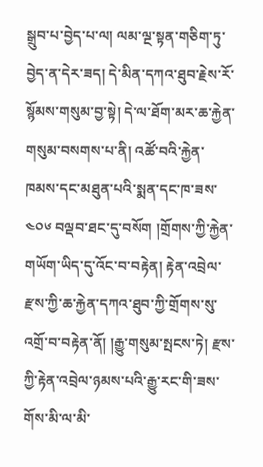སྒྲུབ་པ་བྱེད་པ་ལ། ལམ་ལྔ་སྟན་གཅིག་ཏུ་བྱེད་ན་དེར་ཟད། དེ་མིན་དཀའ་ཐུབ་རྗེས་རོ་སྙོམས་གསུམ་བྱ་སྟེ། དེ་ལ་ཐོག་མར་ཆ་རྐྱེན་གསུམ་བསགས་པ་ནི། འཚོ་བའི་རྐྱེན་ཁམས་དང་མཐུན་པའི་སྨན་དང་ཁ་ཟས་
༤༠༦ བལྡབ་ཐང་དུ་བསོག །གྲོགས་ཀྱི་རྐྱེན་གཡོག་ཡིད་དུ་འོང་བ་བརྟེན། རྟེན་འབྲེལ་རྫས་ཀྱི་ཆ་རྐྱེན་དཀའ་ཐུབ་ཀྱི་གྲོགས་སུ་འགྲོ་བ་བརྟེན་ནོ། །རྒྱུ་གསུམ་སྤངས་ཏེ། རྫས་ཀྱི་རྟེན་འབྲེལ་ཉམས་པའི་རྒྱུ་རང་གི་ཟས་གོས་མི་ལ་མི་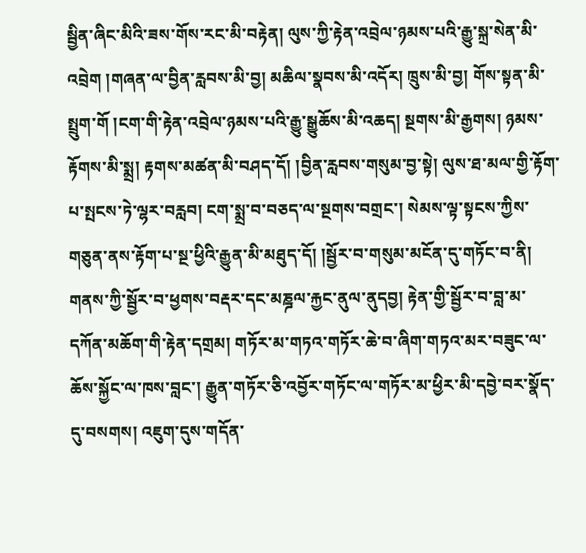སྦྱིན་ཞིང་མིའི་ཟས་གོས་རང་མི་བརྟེན། ལུས་ཀྱི་རྟེན་འབྲེལ་ཉམས་པའི་རྒྱུ་སྐྲ་སེན་མི་འབྲེག །གཞན་ལ་བྱིན་རླབས་མི་བྱ། མཆིལ་སྣབས་མི་འདོར། ཁྲུས་མི་བྱ། གོས་སྟན་མི་སྤྲུག་གོ །ངག་གི་རྟེན་འབྲེལ་ཉམས་པའི་རྒྱུ་སྒྱུཆོས་མི་འཆད། སྔགས་མི་རྒྱགས། ཉམས་རྟོགས་མི་སྨྲ། རྟགས་མཚན་མི་བཤད་དོ། །བྱིན་རླབས་གསུམ་བྱ་སྟེ། ལུས་ཐ་མལ་གྱི་རྟོག་པ་སྤངས་ཏེ་ལྷར་བརླབ། ངག་སྨྲ་བ་བཅད་ལ་སྔགས་བགྲང་། སེམས་ལྟ་སྟངས་ཀྱིས་གཅུན་ནས་རྟོག་པ་སྔ་ཕྱིའི་རྒྱུན་མི་མཐུད་དོ། །སྦྱོར་བ་གསུམ་མངོན་དུ་གཏོང་བ་ནི། གནས་ཀྱི་སྦྱོར་བ་ཕྱགས་བརྡར་དང་མཎྜལ་རྐྱང་ནུལ་ནུདབྱ། རྟེན་གྱི་སྦྱོར་བ་བླ་མ་དཀོན་མཆོག་གི་རྟེན་དགྲམ། གཏོར་མ་གཏའ་གཏོར་ཆེ་བ་ཞིག་གཏའ་མར་བཟུང་ལ་ཆོས་སྐྱོང་ལ་ཁས་བླང་། རྒྱུན་གཏོར་ཅི་འབྱོར་གཏོང་ལ་གཏོར་མ་ཕྱིར་མི་དབྱེ་བར་སྣོད་དུ་བསགས། འཇུག་དུས་གདོན་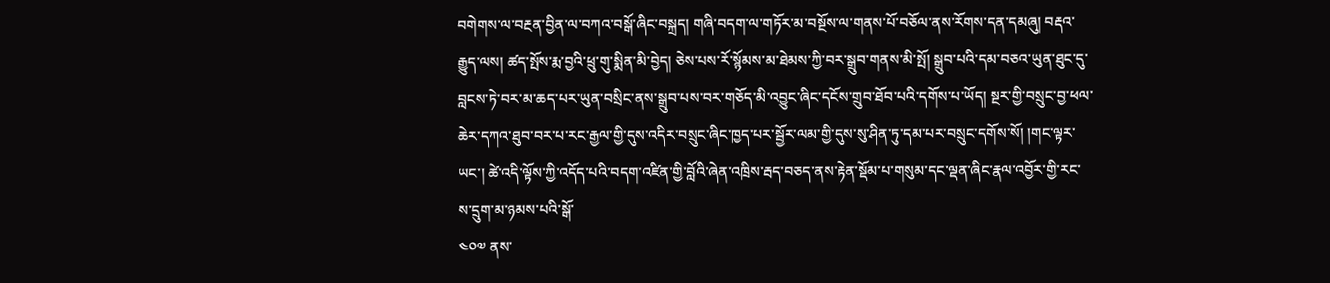བགེགས་ལ་བརྔན་བྱིན་ལ་བཀའ་བསྒོ་ཞིང་བསྐྲད། གཞི་བདག་ལ་གཏོར་མ་བསྔོས་ལ་གནས་པོ་བཅོལ་ནས་རོགས་དན་དམཞུ། བརྡའ་རྒྱུད་ལས། ཚད་སྤོས་རྨ་བྱའི་ཕྲུ་གུ་སྨིན་མི་བྱེད། ཅེས་པས་རོ་སྙོམས་མ་ཐེམས་ཀྱི་བར་སྒྲུབ་གནས་མི་སྤོ། སྒྲུབ་པའི་དམ་བཅའ་ཡུན་ཐུང་དུ་བླངས་ཏེ་བར་མ་ཆད་པར་ཡུན་བསྲིང་ནས་སྒྲུབ་པས་བར་གཅོད་མི་འབྱུང་ཞིང་དངོས་གྲུབ་ཐོབ་པའི་དགོས་པ་ཡོད། སྔར་གྱི་བསྲུང་བྱ་ཕལ་ཆེར་དཀའ་ཐུབ་བར་པ་རང་རྒྱལ་གྱི་དུས་འདིར་བསྲུང་ཞིང་ཁྱད་པར་སྦྱོར་ལམ་གྱི་དུས་སུ་ཤིན་ཏུ་དམ་པར་བསྲུང་དགོས་སོ། །གང་ལྟར་ཡང་། ཚེ་འདི་ལྟོས་ཀྱི་འདོད་པའི་བདག་འཛིན་གྱི་བློའི་ཞེན་འཁྲིས་རྦད་བཅད་ནས་རྟེན་སྡོམ་པ་གསུམ་དང་ལྡན་ཞིང་རྣལ་འབྱོར་གྱི་རང་ས་དྲུག་མ་ཉམས་པའི་སྒོ་
༤༠༧ ནས་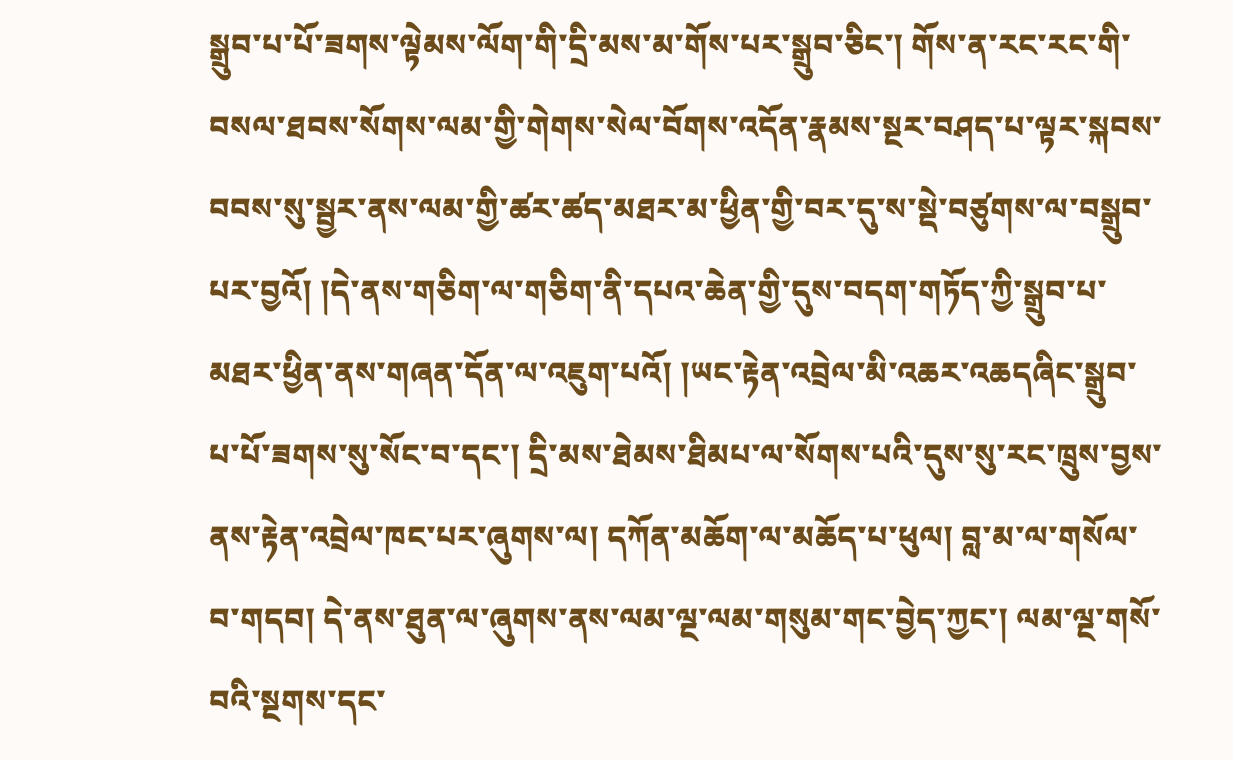སྒྲུབ་པ་པོ་ཟགས་ལྟེམས་ལོག་གི་དྲི་མས་མ་གོས་པར་སྒྲུབ་ཅིང་། གོས་ན་རང་རང་གི་བསལ་ཐབས་སོགས་ལམ་གྱི་གེགས་སེལ་བོགས་འདོན་རྣམས་སྔར་བཤད་པ་ལྟར་སྐབས་བབས་སུ་སྦྱར་ནས་ལམ་གྱི་ཚར་ཚད་མཐར་མ་ཕྱིན་གྱི་བར་དུ་ས་སྡེ་བཙུགས་ལ་བསྒྲུབ་པར་བྱའོ། །དེ་ནས་གཅིག་ལ་གཅིག་ནི་དཔའ་ཆེན་གྱི་དུས་བདག་གཏོད་ཀྱི་སྒྲུབ་པ་མཐར་ཕྱིན་ནས་གཞན་དོན་ལ་འཇུག་པའོ། །ཡང་རྟེན་འབྲེལ་མི་འཆར་འཆདཞིང་སྒྲུབ་པ་པོ་ཟགས་སུ་སོང་བ་དང་། དྲི་མས་ཐེམས་ཐིམཔ་ལ་སོགས་པའི་དུས་སུ་རང་ཁྲུས་བྱས་ནས་རྟེན་འབྲེལ་ཁང་པར་ཞུགས་ལ། དཀོན་མཆོག་ལ་མཆོད་པ་ཕུལ། བླ་མ་ལ་གསོལ་བ་གདབ། དེ་ནས་ཐུན་ལ་ཞུགས་ནས་ལམ་ལྔ་ལམ་གསུམ་གང་བྱེད་ཀྱང་། ལམ་ལྔ་གསོ་བའི་སྔགས་དང་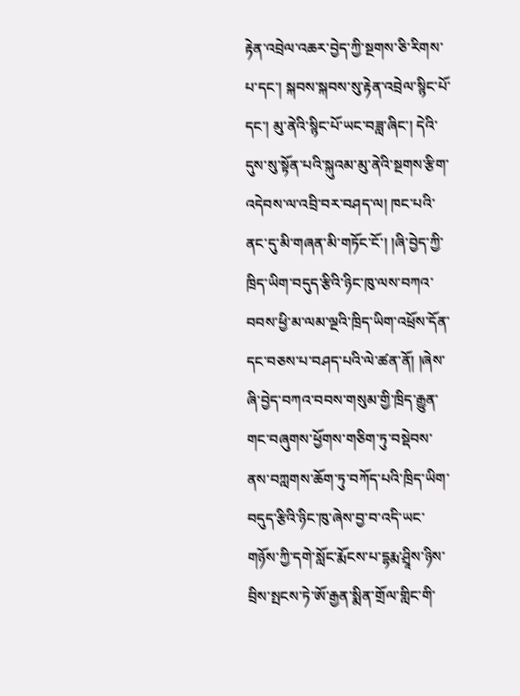རྟེན་འབྲེལ་འཆར་བྱེད་ཀྱི་སྔགས་ཅི་རིགས་པ་དང་། སྐབས་སྐབས་སུ་རྟེན་འབྲེལ་སྙིང་པོ་དང་། མུ་ནེའི་སྙིང་པོ་ཡང་བཟླ་ཞིང་། དེའི་དུས་སུ་སྟོན་པའི་སྐུའམ་མུ་ནེའི་སྔགས་རྩིག་འདེབས་ལ་འབྲི་བར་བཤད་ལ། ཁང་པའི་ནང་དུ་མི་གཞན་མི་གཏོང་ངོ་། །ཞི་བྱེད་ཀྱི་ཁྲིད་ཡིག་བདུད་རྩིའི་ཉིང་ཁུ་ལས་བཀའ་བབས་ཕྱི་མ་ལམ་ལྔའི་ཁྲིད་ཡིག་འཕྲོས་དོན་དང་བཅས་པ་བཤད་པའི་ལེ་ཚན་ནོ། །ཞེས་ཞི་བྱེད་བཀའ་བབས་གསུམ་གྱི་ཁྲིད་རྒྱུན་གང་བཞུགས་ཕྱོགས་གཅིག་ཏུ་བསྡེབས་ནས་བཀླགས་ཆོག་ཏུ་བཀོད་པའི་ཁྲིད་ཡིག་བདུད་རྩིའི་ཉིང་ཁུ་ཞེས་བྱ་བ་འདི་ཡང་གཉོས་ཀྱི་དགེ་སློང་རྨོངས་པ་དྷརྨ་ཤྲཱིས་ཉིས་བྲིས་སྤངས་ཏེ་ཨོ་རྒྱན་སྨིན་གྲོལ་གླིང་གི་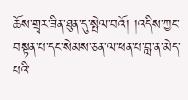ཆོས་གྲྭར་ཟིན་ཐུན་དུ་སྤེལ་བའོ། །འདིས་ཀྱང་བསྟན་པ་དང་སེམས་ཅན་ལ་ཕན་པ་བླ་ན་མེད་པའི་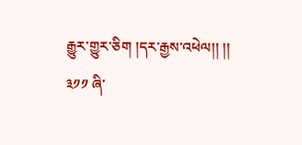རྒྱུར་གྱུར་ཅིག །དར་རྒྱས་འཕེལ།། །།
༣༡༡ ཞི་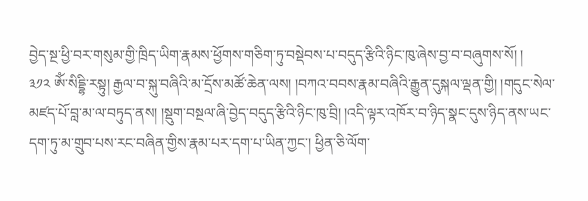བྱེད་སྔ་ཕྱི་བར་གསུམ་གྱི་ཁྲིད་ཡིག་རྣམས་ཕྱོགས་གཅིག་ཏུ་བསྡེབས་པ་བདུད་རྩིའི་ཉིང་ཁུ་ཞེས་བྱ་བ་བཞུགས་སོ། །
༣༡༢ ༀ་སིདྡྷི་རསྟུ། རྒྱལ་བ་སྐུ་བཞིའི་མ་དྲོས་མཚོ་ཆེན་ལས། །བཀའ་བབས་རྣམ་བཞིའི་རྒྱུན་དུསྐལ་ལྡན་གྱི། །གདུང་སེལ་མཛད་པོ་བླ་མ་ལ་བཏུད་ནས། །སྡུག་བསྔལ་ཞི་བྱེད་བདུད་རྩིའི་ཉིང་ཁུ་བྲི། །འདི་ལྟར་འཁོར་བ་ཉིད་སྣང་དུས་ཉིད་ནས་ཡང་དག་ཏུ་མ་གྲུབ་པས་རང་བཞིན་གྱིས་རྣམ་པར་དག་པ་ཡིན་ཀྱང་། ཕྱིན་ཅི་ལོག་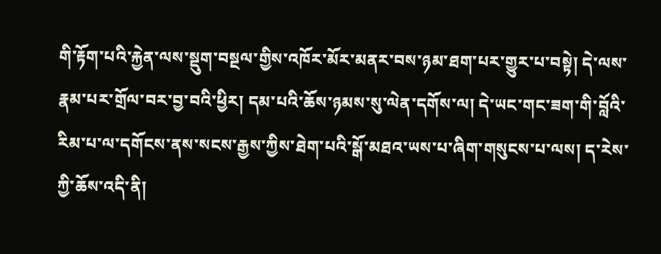གི་རྟོག་པའི་རྐྱེན་ལས་སྡུག་བསྔལ་གྱིས་འཁོར་མོར་མནར་བས་ཉམ་ཐག་པར་གྱུར་པ་བསྟེ། དེ་ལས་རྣམ་པར་གྲོལ་བར་བྱ་བའི་ཕྱིར། དམ་པའི་ཆོས་ཉམས་སུ་ལེན་དགོས་ལ། དེ་ཡང་གང་ཟག་གི་བློའི་རིམ་པ་ལ་དགོངས་ནས་སངས་རྒྱས་ཀྱིས་ཐེག་པའི་སྒོ་མཐའ་ཡས་པ་ཞིག་གསུངས་པ་ལས། ད་རེས་ཀྱི་ཆོས་འདི་ནི།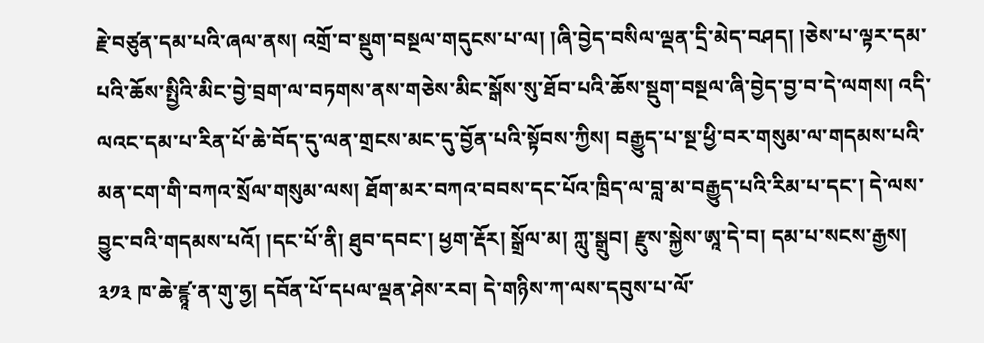རྗེ་བཙུན་དམ་པའི་ཞལ་ནས། འགྲོ་བ་སྡུག་བསྔལ་གདུངས་པ་ལ། །ཞི་བྱེད་བསིལ་ལྡན་དྲི་མེད་བཤད། །ཅེས་པ་ལྟར་དམ་པའི་ཆོས་སྤྱིའི་མིང་བྱེ་བྲག་ལ་བཏགས་ནས་གཅེས་མིང་སྒོས་སུ་ཐོབ་པའི་ཆོས་སྡུག་བསྔལ་ཞི་བྱེད་བྱ་བ་དེ་ལགས། འདི་ལའང་དམ་པ་རིན་པོ་ཆེ་བོད་དུ་ལན་གྲངས་མང་དུ་བྱོན་པའི་སྟོབས་ཀྱིས། བརྒྱུད་པ་སྔ་ཕྱི་བར་གསུམ་ལ་གདམས་པའི་མན་ངག་གི་བཀའ་སྲོལ་གསུམ་ལས། ཐོག་མར་བཀའ་བབས་དང་པོའ་ཁྲིད་ལ་བླ་མ་བརྒྱུད་པའི་རིམ་པ་དང་། དེ་ལས་བྱུང་བའི་གདམས་པའོ། །དང་པོ་ནི། ཐུབ་དབང་། ཕྱག་རྡོར། སྒྲོལ་མ། ཀླུ་སྒྲུབ། རྫུས་སྐྱེས་ཨཱ་དེ་བ། དམ་པ་སངས་རྒྱས།
༣༡༣ ཁ་ཆེ་ཛྙཱ་ན་གུ་ཧྱ། དབོན་པོ་དཔལ་ལྡན་ཤེས་རབ། དེ་གཉིས་ཀ་ལས་དབུས་པ་ལོ་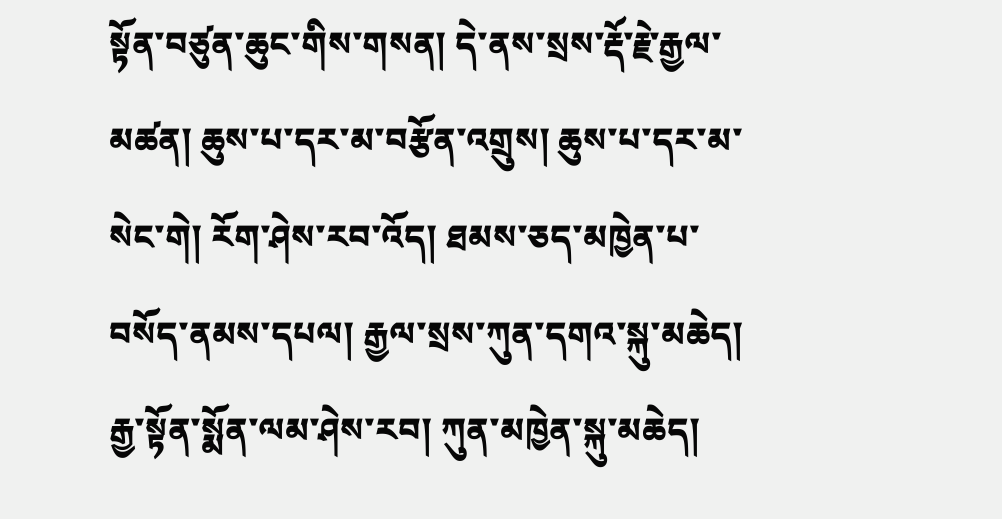སྟོན་བཙུན་ཆུང་གིས་གསན། དེ་ནས་སྲས་རྡོ་རྗེ་རྒྱལ་མཚན། ཆུས་པ་དར་མ་བརྩོན་འགྲུས། ཆུས་པ་དར་མ་སེང་གེ། རོག་ཤེས་རབ་འོད། ཐམས་ཅད་མཁྱེན་པ་བསོད་ནམས་དཔལ། རྒྱལ་སྲས་ཀུན་དགའ་སྐུ་མཆེད། རྒྱ་སྟོན་སྨོན་ལམ་ཤེས་རབ། ཀུན་མཁྱེན་སྐུ་མཆེད།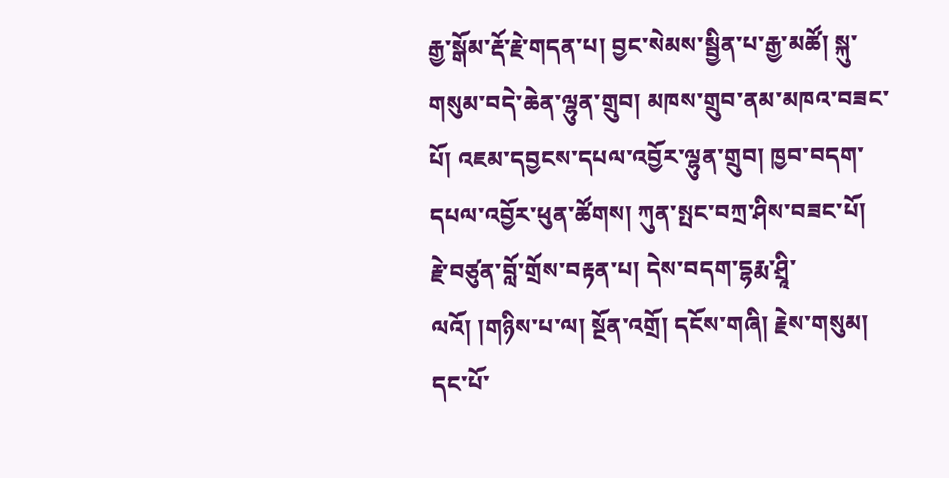རྒྱ་སྒོམ་རྡོ་རྗེ་གདན་པ། བྱང་སེམས་སྦྱིན་པ་རྒྱ་མཚོ། སྐུ་གསུམ་བདེ་ཆེན་ལྷུན་གྲུབ། མཁས་གྲུབ་ནམ་མཁའ་བཟང་པོ། འཇམ་དབྱངས་དཔལ་འབྱོར་ལྷུན་གྲུབ། ཁྱབ་བདག་དཔལ་འབྱོར་ཕུན་ཚོགས། ཀུན་སྤང་བཀྲ་ཤིས་བཟང་པོ། རྗེ་བཙུན་བློ་གྲོས་བརྟན་པ། དེས་བདག་དྷརྨ་ཤྲཱི་ལའོ། །གཉིས་པ་ལ། སྔོན་འགྲོ། དངོས་གཞི། རྗེས་གསུམ། དང་པོ་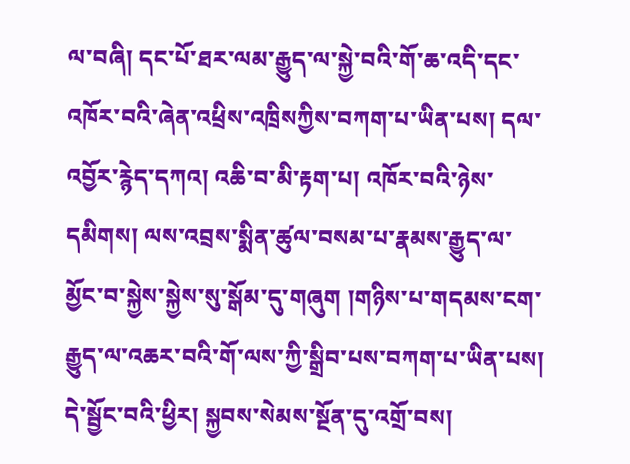ལ་བཞི། དང་པོ་ཐར་ལམ་རྒྱུད་ལ་སྐྱེ་བའི་གོ་ཆ་འདི་དང་འཁོར་བའི་ཞེན་འཕྲིས་འཁྲིསཀྱིས་བཀག་པ་ཡིན་པས། དལ་འབྱོར་རྙེད་དཀའ། འཆི་བ་མི་རྟག་པ། འཁོར་བའི་ཉེས་དམིགས། ལས་འབྲས་སྨིན་ཚུལ་བསམ་པ་རྣམས་རྒྱུད་ལ་མྱོང་བ་སྐྱེས་སྐྱེས་སུ་སྒོམ་དུ་གཞུག །གཉིས་པ་གདམས་ངག་རྒྱུད་ལ་འཆར་བའི་གོ་ལས་ཀྱི་སྒྲིབ་པས་བཀག་པ་ཡིན་པས། དེ་སྦྱོང་བའི་ཕྱིར། སྐྱབས་སེམས་སྔོན་དུ་འགྲོ་བས།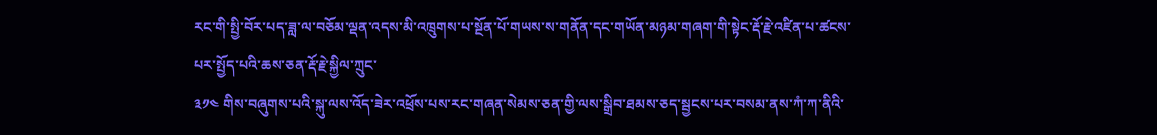རང་གི་སྤྱི་བོར་པད་ཟླ་ལ་བཅོམ་ལྡན་འདས་མི་འཁྲུགས་པ་སྔོན་པོ་གཡས་ས་གནོན་དང་གཡོན་མཉམ་གཞག་གི་སྟེང་རྡོ་རྗེ་འཛིན་པ་ཚངས་པར་སྤྱོད་པའི་ཆས་ཅན་རྡོ་རྗེ་སྐྱིལ་ཀྲུང་
༣༡༤ གིས་བཞུགས་པའི་སྐུ་ལས་འོད་ཟེར་འཕྲོས་པས་རང་གཞན་སེམས་ཅན་གྱི་ལས་སྒྲིབ་ཐམས་ཅད་སྦྱངས་པར་བསམ་ནས་ཀཾ་ཀ་ནིའི་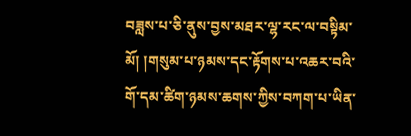བཟླས་པ་ཅི་ནུས་བྱས་མཐར་ལྷ་རང་ལ་བསྟིམ་མོ། །གསུམ་པ་ཉམས་དང་རྟོགས་པ་འཆར་བའི་གོ་དམ་ཚིག་ཉམས་ཆགས་ཀྱིས་བཀག་པ་ཡིན་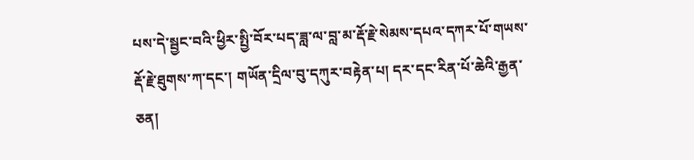པས་དེ་སྦྱང་བའི་ཕྱིར་སྤྱི་བོར་པད་ཟླ་ལ་བླ་མ་རྡོ་རྗེ་སེམས་དཔའ་དཀར་པོ་གཡས་རྡོ་རྗེ་ཐུགས་ཀ་དང་། གཡོན་དྲིལ་བུ་དཀུར་བརྟེན་པ། དར་དང་རིན་པོ་ཆེའི་རྒྱན་ཅན།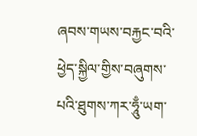ཞབས་གཡས་བརྐྱང་བའི་ཕྱེད་སྐྱིལ་གྱིས་བཞུགས་པའི་ཐུགས་ཀར་ཧཱུྃ་ཡག་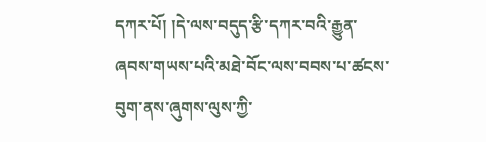དཀར་པོ། །དེ་ལས་བདུད་རྩི་དཀར་བའི་རྒྱུན་ཞབས་གཡས་པའི་མཐེ་བོང་ལས་བབས་པ་ཚངས་བུག་ནས་ཞུགས་ལུས་ཀྱི་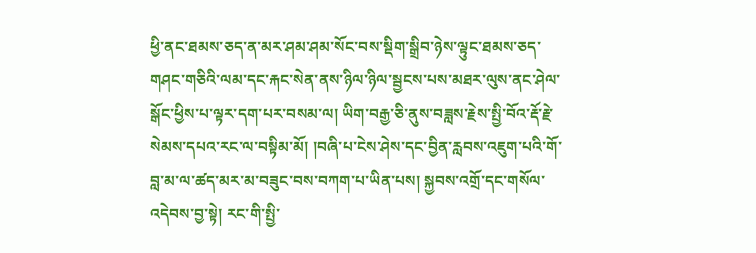ཕྱི་ནང་ཐམས་ཅད་ན་མར་ཤམ་ཤམ་སོང་བས་སྡིག་སྒྲིབ་ཉེས་ལྟུང་ཐམས་ཅད་གཤང་གཅིའི་ལམ་དང་རྐང་སེན་ནས་ཉིལ་ཉིལ་སྦྱངས་པས་མཐར་ལུས་ནང་ཤེལ་སྒོང་ཕྱིས་པ་ལྟར་དག་པར་བསམ་ལ། ཡིག་བརྒྱ་ཅི་ནུས་བཟླས་རྗེས་སྤྱི་བོའ་རྡོ་རྗེ་སེམས་དཔའ་རང་ལ་བསྟིམ་མོ། །བཞི་པ་ངེས་ཤེས་དང་བྱིན་རླབས་འཇུག་པའི་གོ་བླ་མ་ལ་ཚད་མར་མ་བཟུང་བས་བཀག་པ་ཡིན་པས། སྐྱབས་འགྲོ་དང་གསོལ་འདེབས་བྱ་སྟེ། རང་གི་སྤྱི་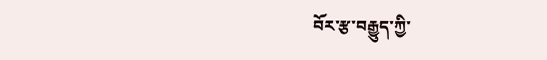བོར་རྩ་བརྒྱུད་ཀྱི་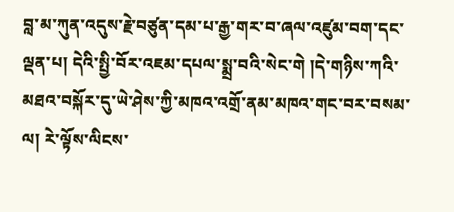བླ་མ་ཀུན་འདུས་རྗེ་བཙུན་དམ་པ་རྒྱ་གར་བ་ཞལ་འཛུམ་བག་དང་ལྡན་པ། དེའི་སྤྱི་བོར་འཇམ་དཔལ་སྨྲ་བའི་སེང་གེ །དེ་གཉིས་ཀའི་མཐའ་བསྐོར་དུ་ཡེ་ཤེས་ཀྱི་མཁའ་འགྲོ་ནམ་མཁའ་གང་བར་བསམ་ལ། རེ་ལྟོས་ལིངས་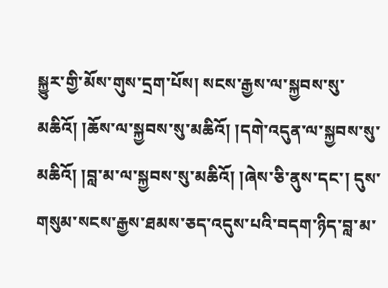སྐྱུར་གྱི་མོས་གུས་དྲག་པོས། སངས་རྒྱས་ལ་སྐྱབས་སུ་མཆིའོ། །ཆོས་ལ་སྐྱབས་སུ་མཆིའོ། །དགེ་འདུན་ལ་སྐྱབས་སུ་མཆིའོ། །བླ་མ་ལ་སྐྱབས་སུ་མཆིའོ། །ཞེས་ཅི་ནུས་དང་། དུས་གསུམ་སངས་རྒྱས་ཐམས་ཅད་འདུས་པའི་བདག་ཉིད་བླ་མ་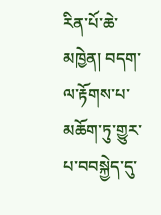རིན་པོ་ཆེ་མཁྱེན། བདག་ལ་རྟོགས་པ་མཆོག་ཏུ་གྱུར་པ་བབསྐྱེད་དུ་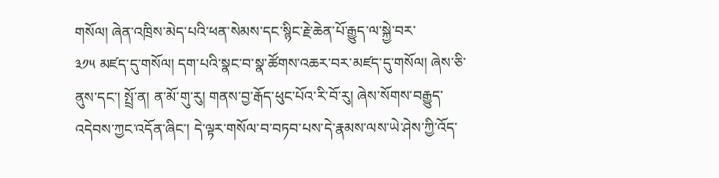གསོལ། ཞེན་འཁྲིས་མེད་པའི་ཕན་སེམས་དང་སྙིང་རྗེ་ཆེན་པོ་རྒྱུད་ལ་སྐྱེ་བར་
༣༡༥ མཛད་དུ་གསོལ། དག་པའི་སྣང་བ་སྣ་ཚོགས་འཆར་བར་མཛད་དུ་གསོལ། ཞེས་ཅི་ནུས་དང་། སྤྲོ་ན། ན་མོ་གུ་རུ། གནས་བྱ་རྒོད་ཕུང་པོའ་རི་བོ་རུ། ཞེས་སོགས་བརྒྱུད་འདེབས་ཀྱང་འདོན་ཞིང་། དེ་ལྟར་གསོལ་བ་བཏབ་པས་དེ་རྣམས་ལས་ཡེ་ཤེས་ཀྱི་འོད་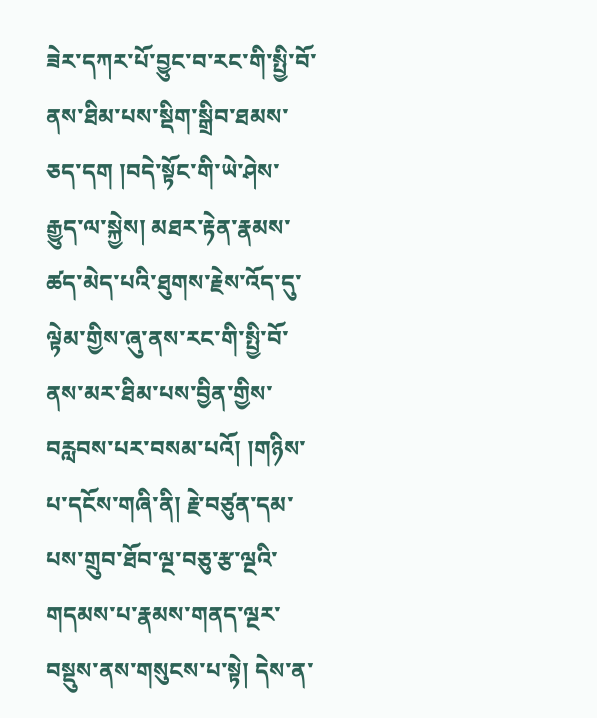ཟེར་དཀར་པོ་བྱུང་བ་རང་གི་སྤྱི་བོ་ནས་ཐིམ་པས་སྡིག་སྒྲིབ་ཐམས་ཅད་དག །བདེ་སྟོང་གི་ཡེ་ཤེས་རྒྱུད་ལ་སྐྱེས། མཐར་རྟེན་རྣམས་ཚད་མེད་པའི་ཐུགས་རྗེས་འོད་དུ་ལྟེམ་གྱིས་ཞུ་ནས་རང་གི་སྤྱི་བོ་ནས་མར་ཐིམ་པས་བྱིན་གྱིས་བརླབས་པར་བསམ་པའོ། །གཉིས་པ་དངོས་གཞི་ནི། རྗེ་བཙུན་དམ་པས་གྲུབ་ཐོབ་ལྔ་བཅུ་རྩ་ལྔའི་གདམས་པ་རྣམས་གནད་ལྔར་བསྡུས་ནས་གསུངས་པ་སྟེ། དེས་ན་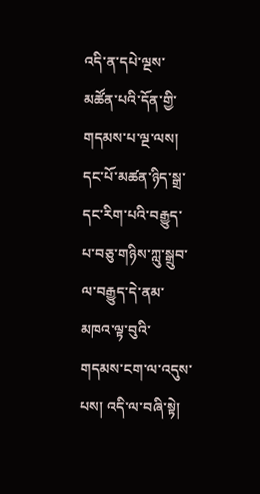འདི་ན་དཔེ་ལྔས་མཚོན་པའི་དོན་གྱི་གདམས་པ་ལྔ་ལས། དང་པོ་མཚན་ཉིད་སྒྲ་དང་རིག་པའི་བརྒྱུད་པ་བཅུ་གཉིས་ཀླུ་སྒྲུབ་ལ་བརྒྱུད་དེ་ནམ་མཁའ་ལྟ་བུའི་གདམས་ངག་ལ་འདུས་པས། འདི་ལ་བཞི་སྟེ།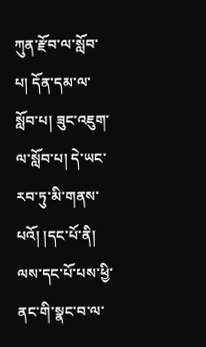ཀུན་རྫོབ་ལ་སློབ་པ། དོན་དམ་ལ་སློབ་པ། ཟུང་འཇུག་ལ་སློབ་པ། དེ་ཡང་རབ་ཏུ་མི་གནས་པའོ། །དང་པོ་ནི། ལས་དང་པོ་པས་ཕྱི་ནང་གི་སྣང་བ་ལ་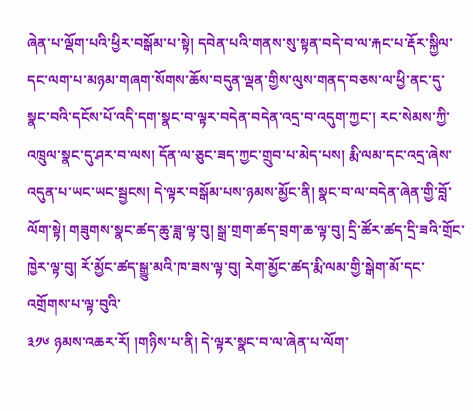ཞེན་པ་ལྡོག་པའི་ཕྱིར་བསྒོམ་པ་སྟེ། དབེན་པའི་གནས་སུ་སྟན་བདེ་བ་ལ་རྐང་པ་རྡོར་སྐྱིལ་དང་ལག་པ་མཉམ་གཞག་སོགས་ཆོས་བདུན་ལྡན་གྱིས་ལུས་གནད་བཅས་ལ་ཕྱི་ནང་དུ་སྣང་བའི་དངོས་པོ་འདི་དག་སྣང་བ་ལྟར་བདེན་བདེན་འདྲ་བ་འདུག་ཀྱང་། རང་སེམས་ཀྱི་འཁྲུལ་སྣང་དུ་ཤར་བ་ལས། དོན་ལ་ཅུང་ཟད་ཀྱང་གྲུབ་པ་མེད་པས། རྨི་ལམ་དང་འདྲ་ཞེས་འདུན་པ་ཡང་ཡང་སྦྱངས། དེ་ལྟར་བསྒོམ་པས་ཉམས་མྱོང་ནི། སྣང་བ་ལ་བདེན་ཞེན་གྱི་བློ་ལོག་སྟེ། གཟུགས་སྣང་ཚད་ཆུ་ཟླ་ལྟ་བུ། སྒྲ་གྲག་ཚད་བྲག་ཆ་ལྟ་བུ། དྲི་ཚོར་ཚད་དྲི་ཟའི་གྲོང་ཁྱེར་ལྟ་བུ། རོ་མྱོང་ཚད་སྒྱུ་མའི་ཁ་ཟས་ལྟ་བུ། རེག་མྱོང་ཚད་རྨི་ལམ་གྱི་སྒེག་མོ་དང་འགྲོགས་པ་ལྟ་བུའི་
༣༡༦ ཉམས་འཆར་རོ། །གཉིས་པ་ནི། དེ་ལྟར་སྣང་བ་ལ་ཞེན་པ་ལོག་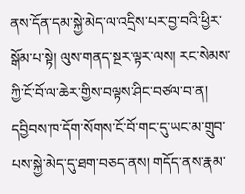ནས་དོན་དམ་སྐྱེ་མེད་ལ་འདྲིས་པར་བྱ་བའི་ཕྱིར་སྒོམ་པ་སྟེ། ལུས་གནད་སྔར་ལྟར་ལས། རང་སེམས་ཀྱི་ངོ་བོ་ལ་ཆེར་གྱིས་བལྟས་ཤིང་བཙལ་བ་ན། དབྱིབས་ཁ་དོག་སོགས་ངོ་བོ་གང་དུ་ཡང་མ་གྲུབ་པས་སྐྱེ་མེད་དུ་ཐག་བཅད་ནས། གདོད་ནས་རྣམ་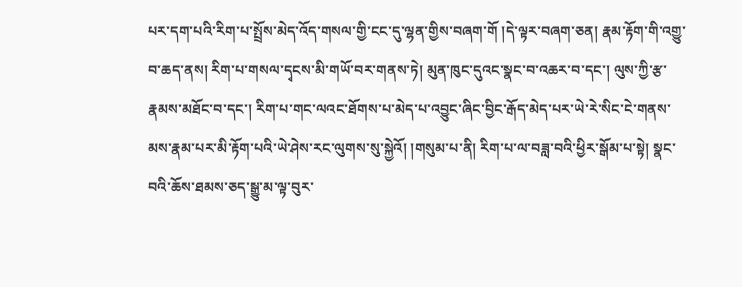པར་དག་པའི་རིག་པ་སྤྲོས་མེད་འོད་གསལ་གྱི་ངང་དུ་ལྷན་གྱིས་བཞག་གོ །དེ་ལྟར་བཞག་ཅན། རྣམ་རྟོག་གི་འགྱུ་བ་ཆད་ནས། རིག་པ་གསལ་དྭངས་མི་གཡོ་བར་གནས་ཏེ། མུན་ཁུང་དུའང་སྣང་བ་འཆར་བ་དང་། ལུས་ཀྱི་རྩ་རྣམས་མཐོང་བ་དང་། རིག་པ་གང་ལའང་ཐོགས་པ་མེད་པ་འབྱུང་ཞིང་བྱིང་རྒོད་མེད་པར་ཡེ་རེ་སིང་ངེ་གནས་མས་རྣམ་པར་མི་རྟོག་པའི་ཡེ་ཤེས་རང་ལུགས་སུ་སྐྱེའོ། །གསུམ་པ་ནི། རིག་པ་ལ་བཟླ་བའི་ཕྱིར་སྒོམ་པ་སྟེ། སྣང་བའི་ཆོས་ཐམས་ཅད་སྒྱུ་མ་ལྟ་བུར་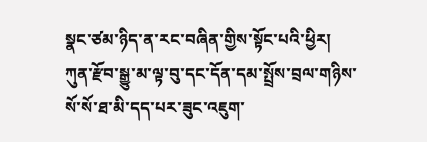སྣང་ཙམ་ཉིད་ན་རང་བཞིན་གྱིས་སྟོང་པའི་ཕྱིར། ཀུན་རྫོབ་སྒྱུ་མ་ལྟ་བུ་དང་དོན་དམ་སྤྲོས་བྲལ་གཉིས་སོ་སོ་ཐ་མི་དད་པར་ཟུང་འཇུག་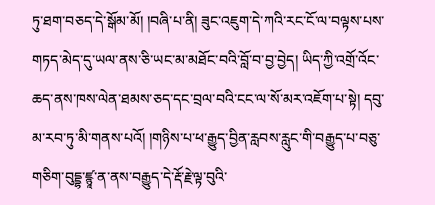ཏུ་ཐག་བཅད་དེ་སྒོམ་མོ། །བཞི་པ་ནི། ཟུང་འཇུག་དེ་ཀའི་རང་ངོ་ལ་བལྟས་པས་གཏད་མེད་དུ་ཡལ་ནས་ཅི་ཡང་མ་མཐོང་བའི་བློ་བ་བྱ་བྱེད། ཡིད་ཀྱི་འགྲོ་འོང་ཆད་ནས་ཁས་ལེན་ཐམས་ཅད་དང་བྲལ་བའི་ངང་ལ་སོ་མར་འཇོག་པ་སྟེ། དབུ་མ་རབ་ཏུ་མི་གནས་པའོ། །གཉིས་པ་ཕ་རྒྱུད་བྱིན་རླབས་རླུང་གི་བརྒྱུད་པ་བཅུ་གཅིག་བུདྡྷ་ཛྙཱ་ན་ནས་བརྒྱུད་དེ་རྡོ་རྗེ་ལྟ་བུའི་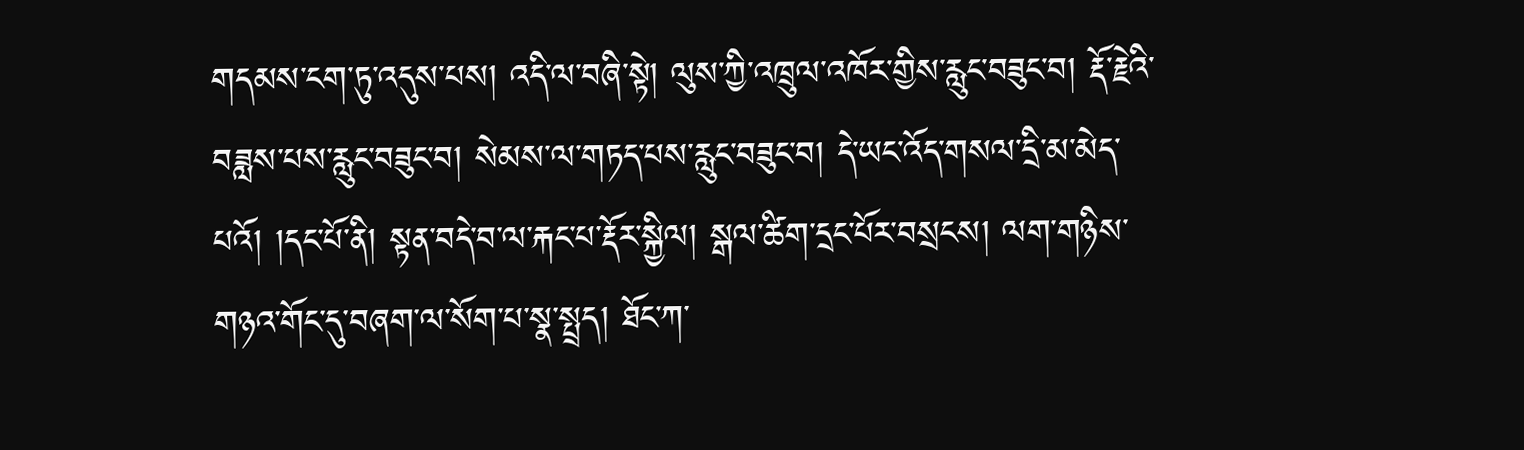གདམས་ངག་ཏུ་འདུས་པས། འདི་ལ་བཞི་སྟེ། ལུས་ཀྱི་འཁྲུལ་འཁོར་གྱིས་རླུང་བཟུང་བ། རྡོ་རྗེའི་བཟླས་པས་རླུང་བཟུང་བ། སེམས་ལ་གཏད་པས་རླུང་བཟུང་བ། དེ་ཡང་འོད་གསལ་དྲི་མ་མེད་པའོ། །དང་པོ་ནི། སྟན་བདེ་བ་ལ་རྐང་པ་རྡོར་སྐྱིལ། སྒལ་ཚིག་དྲང་པོར་བསྲངས། ལག་གཉིས་གཉའ་གོང་དུ་བཞག་ལ་སོག་པ་སྣ་སྤྲད། ཐོང་ཀ་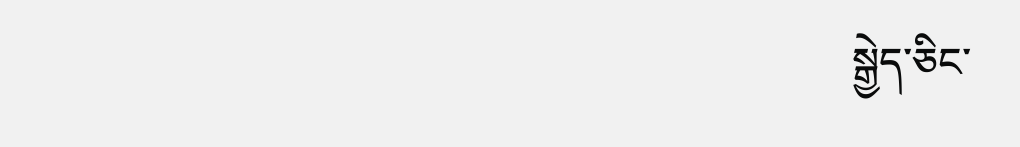སྒྱེད་ཅིང་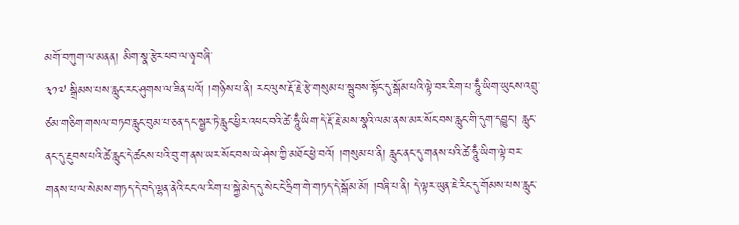མགོ་བཀུག་ལ་མནན། མིག་སྣ་རྩེར་ཕབ་ལ་ཉྭ་བཞི་
༣༡༧ སྒྲིམས་པས་རླུང་རང་ཤུགས་ལ་ཟིན་པའོ། །གཉིས་པ་ནི། རང་ལུས་རྡོ་རྗེ་རྩེ་གསུམ་པ་སྦུབས་སྟོང་དུ་སྒོམ་པའི་ལྟེ་བར་རིག་པ་ཧཱུྃ་ཡིག་ཡུངས་འབྲུ་ཙམ་གཅིག་གསལ་བཏབ་རླུང་བུམ་པ་ཅན་དང་སྦྱར་ཏེ་རླུང་ཕྱིར་འཕང་བའི་ཚེ་ཧཱུྃ་ཡིག་དེ་རྡོ་རྗེ་མས་སྣའི་ལམ་ནས་མར་སོང་བས་རླུང་གི་དུག་དབྱུང་། རླུང་ནང་དུ་རྔུབས་པའི་ཚེ་རླུང་དེ་ཚངས་པའི་བུ་ག་ནས་ཡར་སོང་བས་ཡེ་ཤེས་ཀྱི་མཐོང་ཕྱེ་བའོ། །གསུམ་པ་ནི། རླུང་ནང་དུ་གནས་པའི་ཚེ་ཧཱུྃ་ཡིག་ལྟེ་བར་གནས་པ་ལ་སེམས་གཏད་དེ་བདེ་ལྷན་ནེའི་ངང་ལ་རིག་པ་སྐྱེ་མེད་དུ་སེང་ངེ་ཧྲིག་གེ་གཏད་དེ་སྒོམ་མོ། །བཞི་པ་ནི། དེ་ལྟར་ཡུན་ཇེ་རིང་དུ་གོམས་པས་རླུང་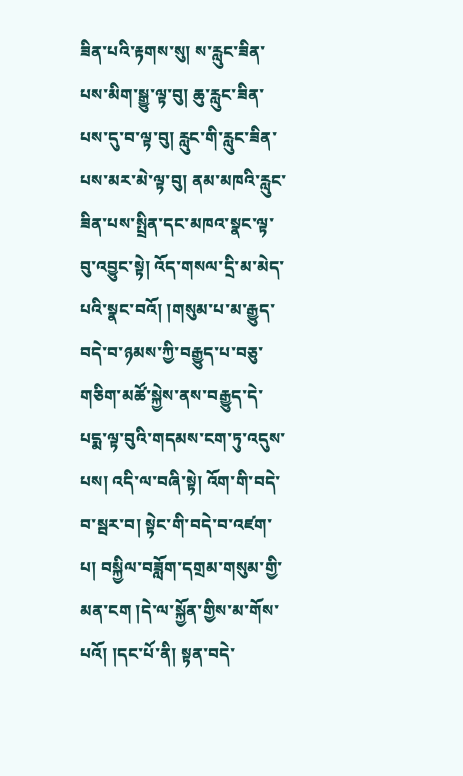ཟིན་པའི་རྟགས་སུ། ས་རླུང་ཟིན་པས་མིག་སྒྱུ་ལྟ་བུ། ཆུ་རླུང་ཟིན་པས་དུ་བ་ལྟ་བུ། རླུང་གི་རླུང་ཟིན་པས་མར་མེ་ལྟ་བུ། ནམ་མཁའི་རླུང་ཟིན་པས་སྤྲིན་དང་མཁའ་སྣང་ལྟ་བུ་འབྱུང་སྟེ། འོད་གསལ་དྲི་མ་མེད་པའི་སྣང་བའོ། །གསུམ་པ་མ་རྒྱུད་བདེ་བ་ཉམས་ཀྱི་བརྒྱུད་པ་བཅུ་གཅིག་མཚོ་སྐྱེས་ནས་བརྒྱུད་དེ་པདྨ་ལྟ་བུའི་གདམས་ངག་ཏུ་འདུས་པས། འདི་ལ་བཞི་སྟེ། འོག་གི་བདེ་བ་སྦར་བ། སྟེང་གི་བདེ་བ་འཛག་པ། བསྐྱིལ་བཟློག་དགྲམ་གསུམ་གྱི་མན་ངག །དེ་ལ་སྐྱོན་གྱིས་མ་གོས་པའོ། །དང་པོ་ནི། སྟན་བདེ་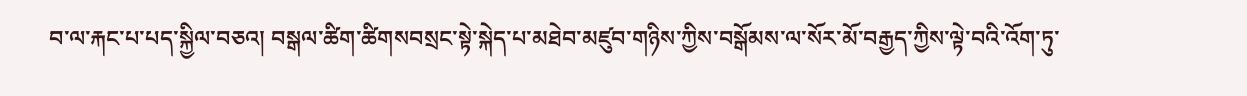བ་ལ་རྐང་པ་པད་སྐྱིལ་བཅའ། བསྒལ་ཚིག་ཚིགསབསྲང་སྟེ་སྐེད་པ་མཐེབ་མཛུབ་གཉིས་ཀྱིས་བསྒོམས་ལ་སོར་མོ་བརྒྱད་ཀྱིས་ལྟེ་བའི་འོག་ཏུ་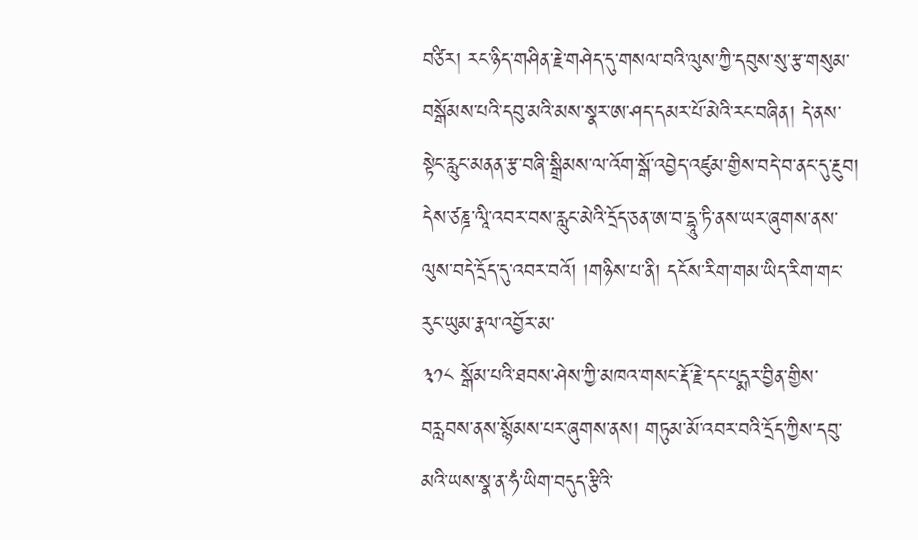བཙིར། རང་ཉིད་གཤིན་རྗེ་གཤེད་དུ་གསལ་བའི་ལུས་ཀྱི་དབུས་སུ་རྩ་གསུམ་བསྒོམས་པའི་དབུ་མའི་མས་སྣར་ཨ་ཤད་དམར་པོ་མེའི་རང་བཞིན། དེ་ནས་སྟེང་རླུང་མནན་རྩ་བཞི་སྒྲིམས་ལ་འོག་སྒོ་འབྱེད་འཛུམ་གྱིས་བདེ་བ་ནང་དུ་རྔུབ། དེས་ཙཎྜ་ལཱི་འབར་བས་རླུང་མེའི་དྲོད་ཅན་ཨ་བ་དྷཱུ་ཏི་ནས་ཡར་ཞུགས་ནས་ལུས་བདེ་དྲོད་དུ་འབར་བའོ། །གཉིས་པ་ནི། དངོས་རིག་གམ་ཡིད་རིག་གང་རུང་ཡུམ་རྣལ་འབྱོར་མ་
༣༡༨ སྒོམ་པའི་ཐབས་ཤེས་ཀྱི་མཁའ་གསང་རྡོ་རྗེ་དང་པདྨར་བྱིན་གྱིས་བརླབས་ནས་སྙོམས་པར་ཞུགས་ནས། གཏུམ་མོ་འབར་བའི་དྲོད་ཀྱིས་དབུ་མའི་ཡས་སྣ་ན་ཧཾ་ཡིག་བདུད་རྩིའི་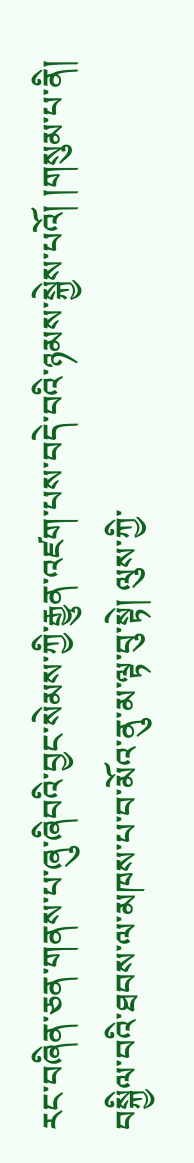རང་བཞིན་ཅན་གནས་པ་ཞུ་ཞིབའི་བྱང་སེམས་ཀྱི་རྒྱུན་འཛག་པས་བདེ་བའི་ཉམས་སྐྱེས་པའོ། །གསུམ་པ་ནི། བསྐྱིལ་བའི་ཐབས་ལ་མཁས་པ་བ་མོའ་ནུ་མ་ལྟ་བུ་སྟེ། ལུས་ཀྱི་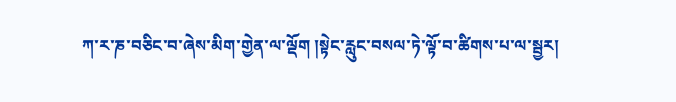ཀ་ར་ཎ་བཅིང་བ་ཞེས་མིག་གྱེན་ལ་ལྡོག །སྟེང་རླུང་བསལ་ཏེ་ལྟོ་བ་ཚིགས་པ་ལ་སྦྱར།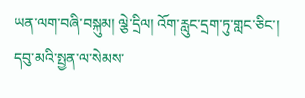ཡན་ལག་བཞི་བསྐུམ། ལྕེ་དྲིལ། འོག་རླུང་དྲག་ཏུ་གླང་ཅིང་། དབུ་མའི་སྤྱན་ལ་སེམས་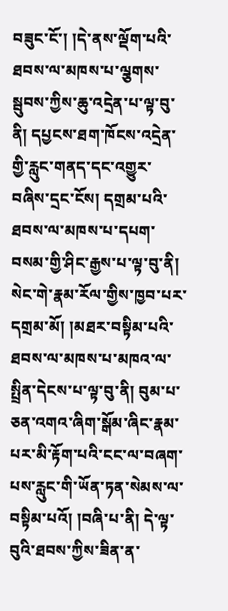བཟུང་ངོ་། །དེ་ནས་ལྡོག་པའི་ཐབས་ལ་མཁས་པ་ལྕགས་སྦུབས་ཀྱིས་ཆུ་འདྲེན་པ་ལྟ་བུ་ནི། དཔྱངས་ཐག་ཁོངས་འདྲེན་གྱི་རླུང་གནད་དང་འགྱུར་བཞིས་དྲང་ངོས། དགྲམ་པའི་ཐབས་ལ་མཁས་པ་དཔག་བསམ་གྱི་ཤིང་རྒྱས་པ་ལྟ་བུ་ནི། སེང་གེ་རྣམ་རོལ་གྱིས་ཁྱབ་པར་དགྲམ་མོ། །མཐར་བསྟིམ་པའི་ཐབས་ལ་མཁས་པ་མཁའ་ལ་སྤྲིན་དེངས་པ་ལྟ་བུ་ནི། བུམ་པ་ཅན་འགའ་ཞིག་སྒོམ་ཞིང་རྣམ་པར་མི་རྟོག་པའི་ངང་ལ་བཞག་པས་རླུང་གི་ཡོན་ཏན་སེམས་ལ་བསྟིམ་པའོ། །བཞི་པ་ནི། དེ་ལྟ་བུའི་ཐབས་ཀྱིས་ཟིན་ན་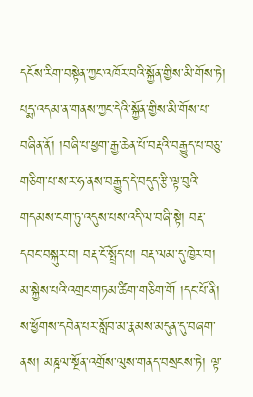དངོས་རིག་བསྟེན་ཀྱང་འཁོར་བའི་སྐྱོན་གྱིས་མི་གོས་ཏེ། པདྨ་འདམ་ན་གནས་ཀྱང་དེའི་སྐྱོན་གྱིས་མི་གོས་པ་བཞིན་ནོ། །བཞི་པ་ཕྱག་རྒྱ་ཆེན་པོ་བརྡའི་བརྒྱུད་པ་བཅུ་གཅིག་པ་ས་ར་ཧ་ནས་བརྒྱུད་དེ་བདུད་རྩི་ལྟ་བུའི་གདམས་ངག་ཏུ་འདུས་པས་འདི་ལ་བཞི་སྟེ། བརྡ་དབང་བསྐུར་བ། བརྡ་ངོ་སྤྲོད་པ། བརྡ་ལམ་དུ་ཁྱེར་བ། མ་སྐྱེས་པའི་འགྲང་གཏམ་ཚིག་གཅིག་གོ །དང་པོ་ནི། ས་ཕྱོགས་དབེན་པར་སློབ་མ་རྣམས་མདུན་དུ་བཞག་ནས། མཎྜལ་སྔོན་འགྲོས་ལུས་གནད་བསྲངས་ཏེ། ལྟ་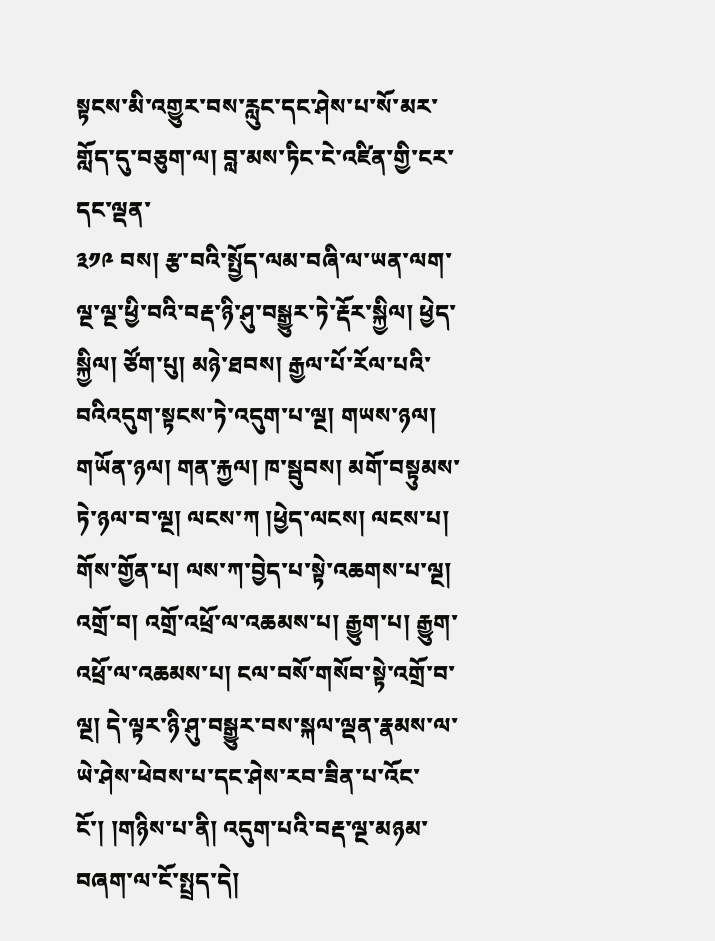སྟངས་མི་འགྱུར་བས་རླུང་དང་ཤེས་པ་སོ་མར་གློད་དུ་བཅུག་ལ། བླ་མས་ཏིང་ངེ་འཛིན་གྱི་ངར་དང་ལྡན་
༣༡༩ བས། རྩ་བའི་སྤྱོད་ལམ་བཞི་ལ་ཡན་ལག་ལྔ་ལྔ་ཕྱི་བའི་བརྡ་ཉི་ཤུ་བསྒྱུར་ཏེ་རྡོར་སྐྱིལ། ཕྱེད་སྐྱིལ། ཙོག་པུ། མཉེ་ཐབས། རྒྱལ་པོ་རོལ་པའི་བའིའདུག་སྟངས་ཏེ་འདུག་པ་ལྔ། གཡས་ཉལ། གཡོན་ཉལ། གན་རྐྱལ། ཁ་སྦུབས། མགོ་བསྟུམས་ཏེ་ཉལ་བ་ལྔ། ལངས་ཀ །ཕྱེད་ལངས། ལངས་པ། གོས་གྱོན་པ། ལས་ཀ་བྱེད་པ་སྟེ་འཆགས་པ་ལྔ། འགྲོ་བ། འགྲོ་འཕྲོ་ལ་འཆམས་པ། རྒྱུག་པ། རྒྱུག་འཕྲོ་ལ་འཆམས་པ། ངལ་བསོ་གསོབ་སྟེ་འགྲོ་བ་ལྔ། དེ་ལྟར་ཉི་ཤུ་བསྒྱུར་བས་སྐལ་ལྡན་རྣམས་ལ་ཡེ་ཤེས་ཕེབས་པ་དང་ཤེས་རབ་ཟིན་པ་འོང་ངོ་། །གཉིས་པ་ནི། འདུག་པའི་བརྡ་ལྔ་མཉམ་བཞག་ལ་ངོ་སྤྲད་དེ།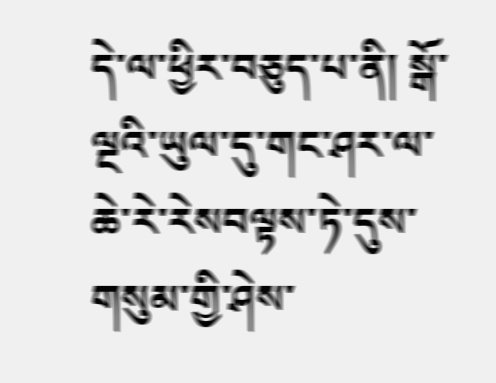དེ་ལ་ཕྱིར་བཅུད་པ་ནི། སྒོ་ལྔའི་ཡུལ་དུ་གང་ཤར་ལ་ཆེ་རེ་རེསབལྟས་ཏེ་དུས་གསུམ་གྱི་ཤེས་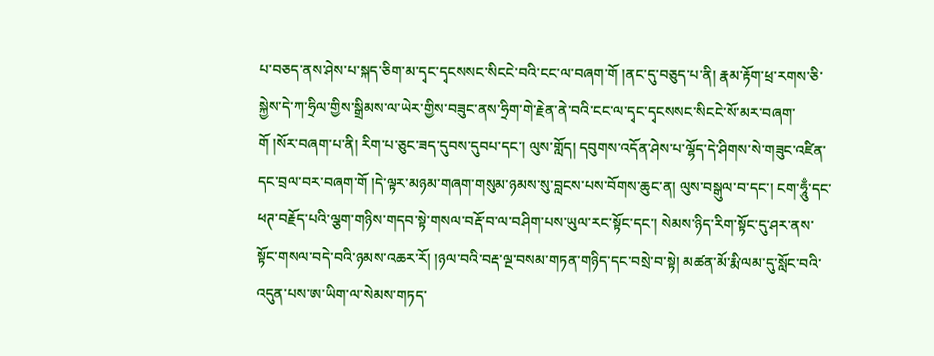པ་བཅད་ནས་ཤེས་པ་སྐད་ཅིག་མ་དྭང་དྭངསསང་སིངངེ་བའི་ངང་ལ་བཞག་གོ །ནང་དུ་བཅུད་པ་ནི། རྣམ་རྟོག་ཕྲ་རགས་ཅི་སྐྱེས་དེ་ཀ་ཧྲིལ་གྱིས་སྒྲིམས་ལ་ཡེར་གྱིས་བཟུང་ནས་ཧྲིག་གེ་རྗེན་ནེ་བའི་ངང་ལ་དྭང་དྭངསསང་སིངངེ་སོ་མར་བཞག་གོ །སོར་བཞག་པ་ནི། རིག་པ་ཅུང་ཟད་དུབས་དུབཔ་དང་། ལུས་གློད། དབུགས་འདོན་ཤེས་པ་ལྷོད་དེ་ཤིགས་སེ་གཟུང་འཛིན་དང་བྲལ་བར་བཞག་གོ །དེ་ལྟར་མཉམ་གཞག་གསུམ་ཉམས་སུ་བླངས་པས་བོགས་ཆུང་ན། ལུས་བསྒུལ་བ་དང་། ངག་ཧཱུྃ་དང་ཕཊ་བརྗོད་པའི་ལྕག་གཉིས་གདབ་སྟེ་གསལ་བརྡོ་བ་ལ་བཤིག་པས་ཡུལ་རང་སྟོང་དང་། སེམས་ཉིད་རིག་སྟོང་དུ་ཤར་ནས་སྟོང་གསལ་བདེ་བའི་ཉམས་འཆར་རོ། །ཉལ་བའི་བརྡ་ལྔ་བསམ་གཏན་གཉིད་དང་བསྲེ་བ་སྟེ། མཚན་མོ་རྨི་ལམ་དུ་སློང་བའི་འདུན་པས་ཨ་ཡིག་ལ་སེམས་གཏད་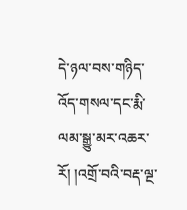དེ་ཉལ་བས་གཉིད་འོད་གསལ་དང་རྨི་ལམ་སྒྱུ་མར་འཆར་རོ། །འགྲོ་བའི་བརྡ་ལྔ་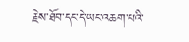རྗེས་ཐོབ་དང་དེ་ཡང་འཆག་པའི་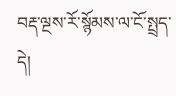བརྡ་ལྔས་རོ་སྙོམས་ལ་ངོ་སྤྲད་དེ།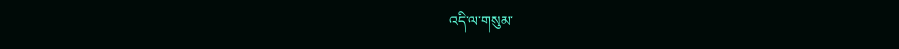འདི་ལ་གསུམ་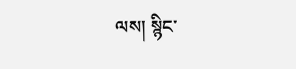ལས། སྙིང་